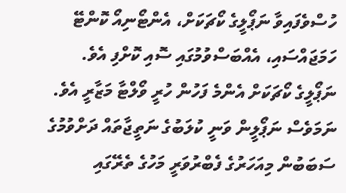ހުސްވެފައިވާ ނަޕޯލީގެ ކޯޗަކަށް، އެންޓޯނިއޯ ކޮންޓޭ ހަމަޖައްސައި، އެއްބަސްވުމުގައި ސޮއި ކޮށްފި އެވެ.
ނަޕޯލީގެ ކޯޗަކަށް އެންމެ ފަހުން ހުރީ ވޯލްޓާ މަޒާރީ އެވެ. ނަމަވެސް ނަޕޯލީން ވަނީ ކުލަބުގެ ނަތީޖާތައް ދަށްވުމުގެ ސަބަބުން މިއަހަރުގެ ފެބްރުވަރީ މަހުގެ ތެރޭގައި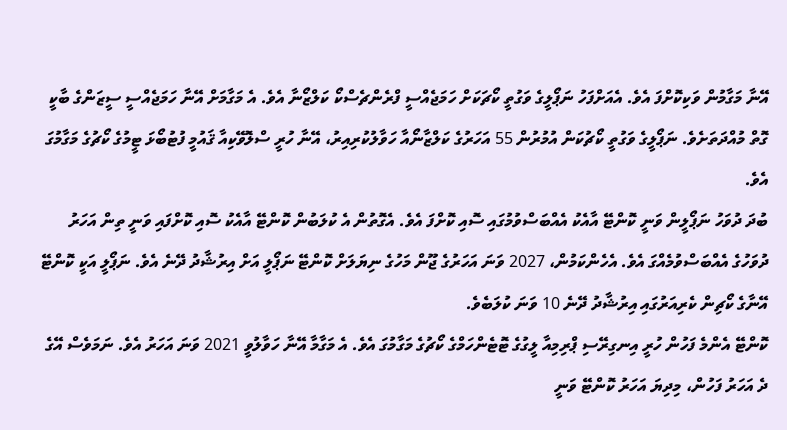އޭނާ މަގާމުން ވަކިކޮށްފަ އެވެ. އެއަށްފަހު ނަޕޯލީގެ ވަގުތީ ކޯޗަކަށް ހަމަޖެއްސީ ފްރެންޗެސްކޯ ކަލްޒޯނާ އެވެ. އެ މަގާމަށް އޭނާ ހަމަޖެއްސީ ސީޒަންގެ ބާކީ ގޮތް މުއްދަތަށެވެ. ނަޕޯލީގެ ވަގުތީ ކޯޗުކަން އުމުރުން 55 އަހަރުގެ ކަލްޒާނޯއާ ހަވާލުކުރިއިރު، އޭނާ ހުރީ ސްލޮވޭކިއާ ޤައުމީ ފުޓުބޯޅަ ޓީމުގެ ކޯޗުގެ މަގާމުގަ އެވެ.
ބުދަ ދުވަހު ނަޕޯލީން ވަނީ ކޮންޓޭ އާއެކު އެއްބަސްވުމުގައި ސޮއި ކޮށްފަ އެވެ. އެގޮތުން އެ ކުލަބުން ކޮންޓޭ އާއެކު ސޮއި ކޮށްފައި ވަނީ ތިން އަހަރު ދުވަހުގެ އެއްބަސްވުމެއްގަ އެވެ. އެހެންކަމުން، 2027 ވަނަ އަހަރުގެ ޖޫން މަހުގެ ނިޔަލަށް ކޮންޓޭ ނަޕޯލީ އަށް އިރުޝާދު ދޭނެ އެވެ. ނަޕޯލީ އަކީ ކޮންޓޭ އޭނާގެ ކޯޗިން ކެރިއަރުގައި އިރުޝާދު ދޭނެ 10 ވަނަ ކުލަބެވެ.
ކޮންޓޭ އެންމެ ފަހުން ހުރީ އިނގިރޭސި ޕްރިމިއާ ލީގުގެ ޓޮޓެންހަމްގެ ކޯޗުގެ މަގާމުގަ އެވެ. އެ މަގާމާ އޭނާ ހަވާލުވީ 2021 ވަނަ އަހަރު އެވެ. ނަމަވެސް އޭގެ ދެ އަހަރު ފަހުން، މިދިޔަ އަހަރު ކޮންޓޭ ވަނީ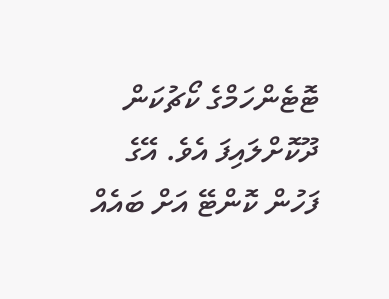ޓޮޓެންހަމްގެ ކޯޗުކަން ދޫކޮށްލައިފަ އެވެ. އޭގެ ފަހުން ކޮންޓޭ އަށް ބައެއް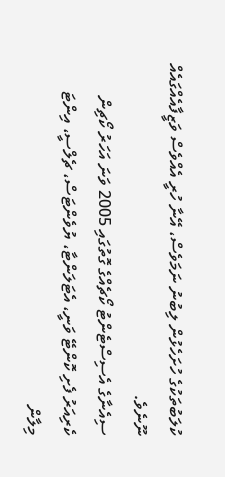ކުލަބުތަކުގެ ހުށަހެޅުން ލިބުނު ނަމަވެސް، އޭނާ ހުރީ އެއްވެސް ވަޒީފާއެއްގައެއް ނޫނެވެ.
ސިއެނާގެ އެސިސްޓެންޓު ކޯޗެއްގެ ގޮތުގައި 2005 ވަނަ އަހަރު ކޯޗިން ކެރިއަރު ފެށި ކޮންޓޭ ވަނީ، އެޓަލަންޓާ، ޔުވެންޓަސް، ޗެލްސީ، އިންޓަ މިލާން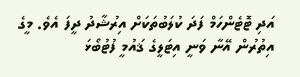އަދި ޓޮޓެންހަމް ފަދަ ކުލަބުތަކަށް އިރުޝާދު ދީފަ އެވެ. މީގެ އިތުރުން އޭނާ ވަނީ އިޓަލީގެ ޤައުމީ ފުޓުބޯޅަ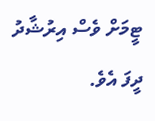ޓީމަށް ވެސް އިރުޝާދު ދީފަ އެވެ.